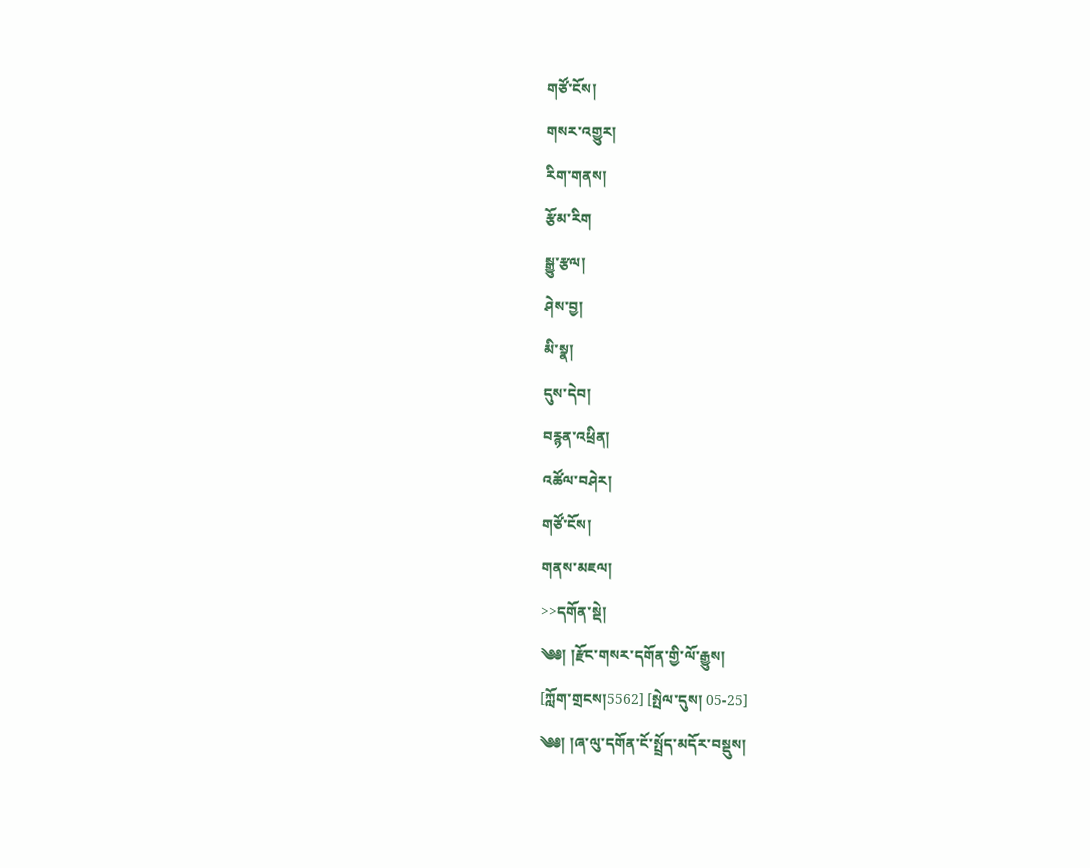གཙོ་ངོས།
གསར་འགྱུར།
རིག་གནས།
རྩོམ་རིག
སྒྱུ་རྩལ།
ཤེས་བྱ།
མི་སྣ།
དུས་དེབ།
བརྙན་འཕྲིན།
འཚོལ་བཤེར།
གཙོ་ངོས།
གནས་མཇལ།
>>དགོན་སྡེ།
༄༅། །རྫོང་གསར་དགོན་གྱི་ལོ་རྒྱུས།
[ཀློག་གྲངས།5562] [སྤེལ་དུས། 05-25]
༄༅། །ཞ་ལུ་དགོན་ངོ་སྤྲོད་མདོར་བསྡུས།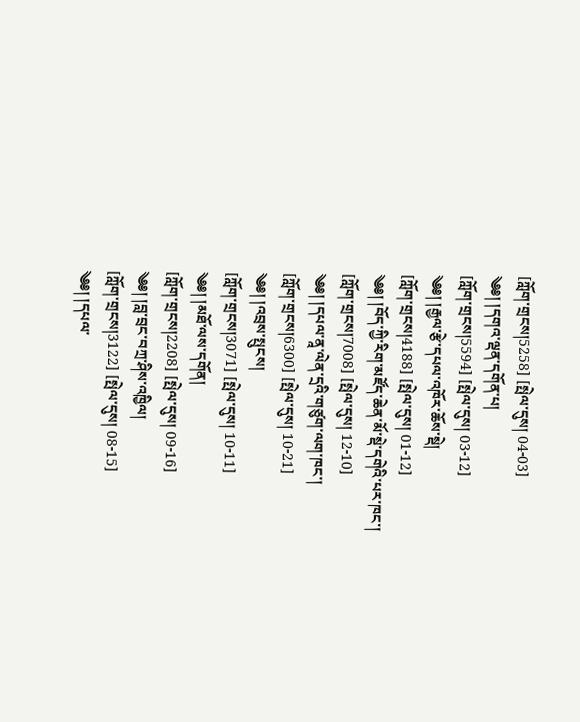[ཀློག་གྲངས།5258] [སྤེལ་དུས། 04-03]
༄༅། །དགའ་ལྡན་དགོན་པ།
[ཀློག་གྲངས།5594] [སྤེལ་དུས། 03-12]
༄༅། །རྒྱལ་རྩེ་དཔལ་འཁོར་ཆོས་སྡེ།
[ཀློག་གྲངས།4188] [སྤེལ་དུས། 01-12]
༄༅། །བོད་ཀྱི་རིག་མཛོད་ཆེན་མོ་སྡེ་དགེའི་པར་ཁང་།
[ཀློག་གྲངས།7008] [སྤེལ་དུས། 12-10]
༄༅། །དཔལ་ནཱ་ལེན་དྲའི་གཙུག་ལག་ཁང་།
[ཀློག་གྲངས།6300] [སྤེལ་དུས། 10-21]
༄༅། །འབྲས་སྤུངས།
[ཀློག་གྲངས།3071] [སྤེལ་དུས། 10-11]
༄༅། །མཐོ་ལས་དགོན།
[ཀློག་གྲངས།2208] [སྤེལ་དུས། 09-16]
༄༅། །བླ་བྲང་བཀྲ་ཤིས་འཁྱིལ།
[ཀློག་གྲངས།3122] [སྤེལ་དུས། 08-15]
༄༅། །དཔལ་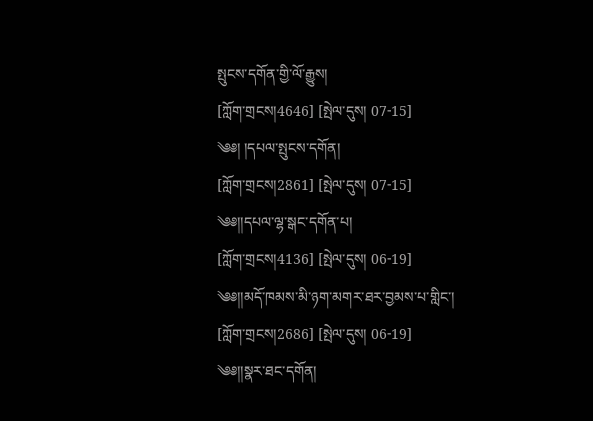སྤུངས་དགོན་གྱི་ལོ་རྒྱུས།
[ཀློག་གྲངས།4646] [སྤེལ་དུས། 07-15]
༄༅། །དཔལ་སྤུངས་དགོན།
[ཀློག་གྲངས།2861] [སྤེལ་དུས། 07-15]
༄༅།།དཔལ་ལྷ་སྒང་དགོན་པ།
[ཀློག་གྲངས།4136] [སྤེལ་དུས། 06-19]
༄༅།།མདོ་ཁམས་མི་ཉག་མགར་ཐར་བྱམས་པ་གླིང་།
[ཀློག་གྲངས།2686] [སྤེལ་དུས། 06-19]
༄༅།།སྣར་ཐང་དགོན།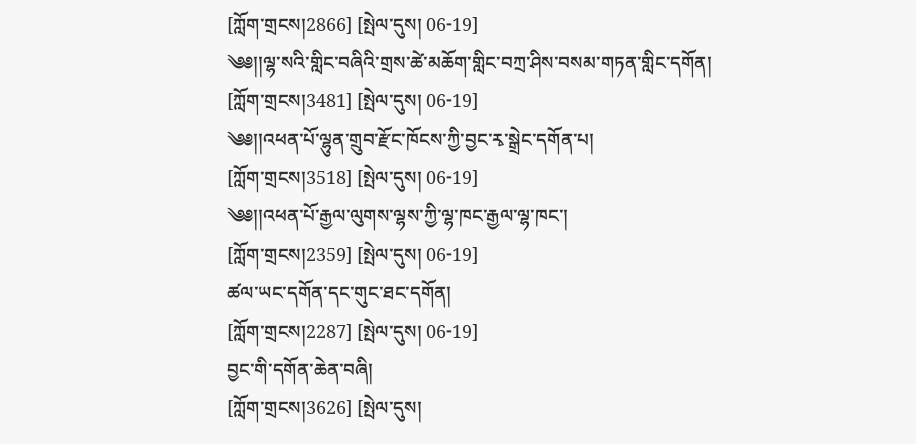[ཀློག་གྲངས།2866] [སྤེལ་དུས། 06-19]
༄༅།།ལྷ་སའི་གླིང་བཞིའི་གྲས་ཚེ་མཆོག་གླིང་བཀྲ་ཤིས་བསམ་གཏན་གླིང་དགོན།
[ཀློག་གྲངས།3481] [སྤེལ་དུས། 06-19]
༄༅།།འཕན་པོ་ལྷུན་གྲུབ་རྫོང་ཁོངས་ཀྱི་བྱང་རྭ་སྒྲེང་དགོན་པ།
[ཀློག་གྲངས།3518] [སྤེལ་དུས། 06-19]
༄༅།།འཕན་པོ་རྒྱལ་ལུགས་ལྷས་ཀྱི་ལྷ་ཁང་རྒྱལ་ལྷ་ཁང་།
[ཀློག་གྲངས།2359] [སྤེལ་དུས། 06-19]
ཚལ་ཡང་དགོན་དང་གུང་ཐང་དགོན།
[ཀློག་གྲངས།2287] [སྤེལ་དུས། 06-19]
བྱང་གི་དགོན་ཆེན་བཞི།
[ཀློག་གྲངས།3626] [སྤེལ་དུས།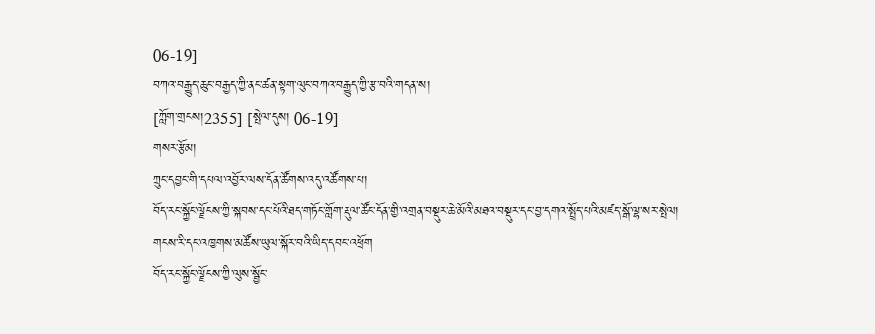06-19]
བཀའ་བརྒྱུད་ཆུང་བརྒྱད་ཀྱི་ནང་ཚན་སྟག་ལུང་བཀའ་བརྒྱུད་ཀྱི་རྩ་བའི་གདན་ས།
[ཀློག་གྲངས།2355] [སྤེལ་དུས། 06-19]
གསར་རྩོམ།
ཀྲུང་དབྱང་གི་དཔལ་འབྱོར་ལས་དོན་ཚོགས་འདུ་འཚོགས་པ།
བོད་རང་སྐྱོང་ལྗོངས་ཀྱི་སྐབས་དང་པོའི་ཐད་གཏོང་གློག་རྡུལ་ཚོང་དོན་གྱི་འགྲན་བསྡུར་ཆེ་མོའི་མཐའ་བསྡུར་དང་བྱ་དགའ་སྤྲོད་པའི་མཛད་སྒོ་ལྷ་སར་སྤེལ།
གངས་རི་དང་འཁྱགས་མཚོས་ཡུལ་སྐོར་བའི་ཡིད་དབང་འཕྲོག
བོད་རང་སྐྱོང་ལྗོངས་ཀྱི་ལུས་སྦྱོང་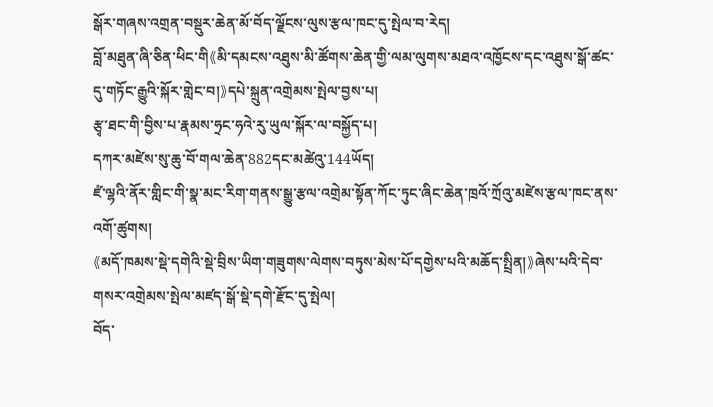སྒོར་གཞས་འགྲན་བསྡུར་ཆེན་མོ་བོད་ལྗོངས་ལུས་རྩལ་ཁང་དུ་སྤེལ་བ་རེད།
བློ་མཐུན་ཞི་ཅིན་ཕིང་གི《མི་དམངས་འཐུས་མི་ཚོགས་ཆེན་གྱི་ལམ་ལུགས་མཐའ་འཁྱོངས་དང་འཐུས་སྒོ་ཚང་དུ་གཏོང་རྒྱུའི་སྐོར་གླེང་བ།》དཔེ་སྐྲུན་འགྲེམས་སྤེལ་བྱས་པ།
རྩྭ་ཐང་གི་བྱིས་པ་རྣམས་ཧྲང་ཧའེ་རུ་ཡུལ་སྐོར་ལ་བསྐྱོད་པ།
དཀར་མཛེས་སུ་ཆུ་བོ་གལ་ཆེན་882དང་མཚེའུ་144ཡོད།
ཛཾ་ལྷའི་ནོར་གླིང་གི་སྣ་མང་རིག་གནས་སྒྱུ་རྩལ་འགྲེམ་སྟོན་ཀོང་ཏུང་ཞིང་ཆེན་ཁྲའོ་ཀྲོའུ་མཛེས་རྩལ་ཁང་ནས་འགོ་ཚུགས།
《མདོ་ཁམས་སྡེ་དགེའི་སྡེ་བྲིས་ཡིག་གཟུགས་ལེགས་བཏུས་མེས་པོ་དགྱེས་པའི་མཆོད་སྤྲིན།》ཞེས་པའི་དེབ་གསར་འགྲེམས་སྤེལ་མཛད་སྒོ་སྡེ་དགེ་རྫོང་དུ་སྤེལ།
བོད་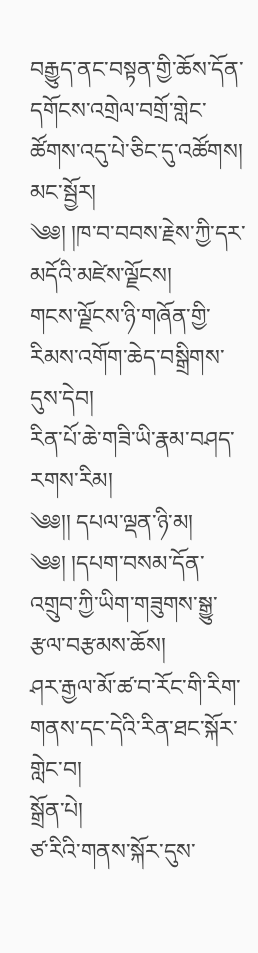བརྒྱུད་ནང་བསྟན་གྱི་ཆོས་དོན་དགོངས་འགྲེལ་བགྲོ་གླེང་ཚོགས་འདུ་པེ་ཅིང་དུ་འཚོགས།
མང་སྦྱོར།
༄༅། །ཁ་བ་བབས་རྗེས་ཀྱི་དར་མདོའི་མཛེས་ལྗོངས།
གངས་ལྗོངས་ཉི་གཞོན་གྱི་རིམས་འགོག་ཆེད་བསྒྲིགས་དུས་དེབ།
རིན་པོ་ཆེ་གཟི་ཡི་རྣམ་བཤད་རགས་རིམ།
༄༅།། དཔལ་ལྡན་ཉི་མ།
༄༅། །དཔག་བསམ་དོན་འགྲུབ་ཀྱི་ཡིག་གཟུགས་སྒྱུ་རྩལ་བརྩམས་ཆོས།
ཤར་རྒྱལ་མོ་ཚ་བ་རོང་གི་རིག་གནས་དང་དེའི་རིན་ཐང་སྐོར་གླེང་བ།
སྒྲོན་པེ།
ཙ་རིའི་གནས་སྐོར་དུས་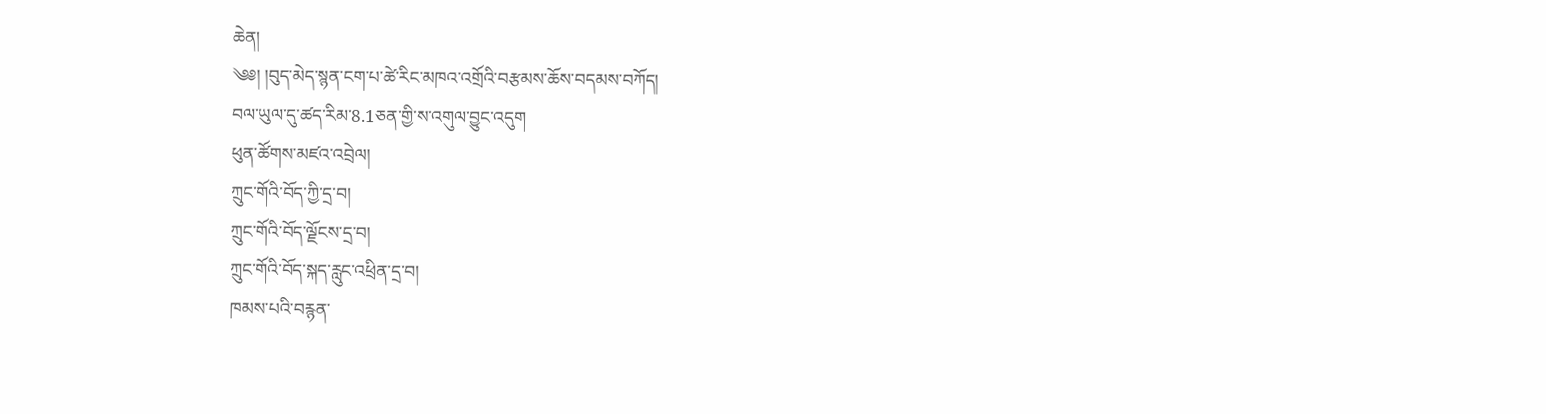ཆེན།
༄༅། །བུད་མེད་སྙན་ངག་པ་ཚེ་རིང་མཁའ་འགྲོའི་བརྩམས་ཆོས་བདམས་བཀོད།
བལ་ཡུལ་དུ་ཚད་རིམ་8.1ཅན་གྱི་ས་འགུལ་བྱུང་འདུག
ཕུན་ཚོགས་མཛའ་འབྲེལ།
ཀྲུང་གོའི་བོད་ཀྱི་དྲ་བ།
ཀྲུང་གོའི་བོད་ལྗོངས་དྲ་བ།
ཀྲུང་གོའི་བོད་སྐད་རླུང་འཕྲིན་དྲ་བ།
ཁམས་པའི་བརྙན་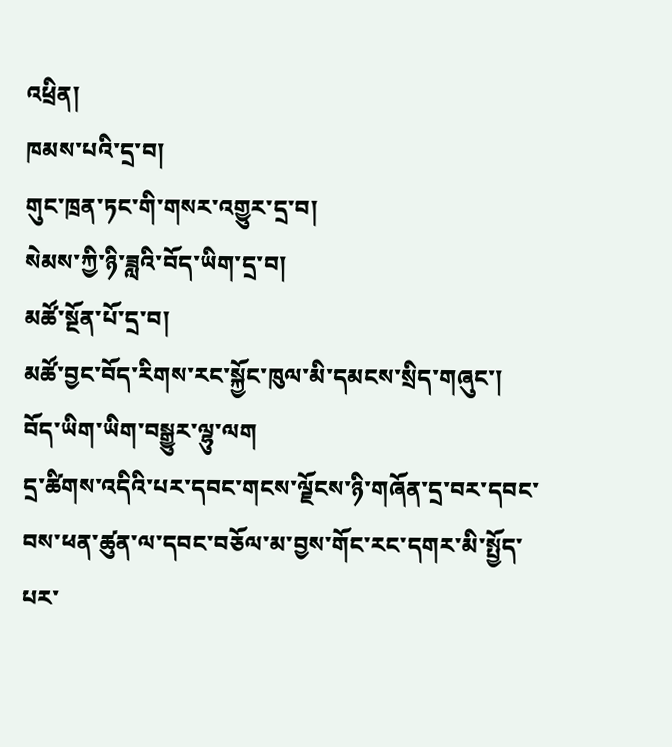འཕྲིན།
ཁམས་པའི་དྲ་བ།
གུང་ཁྲན་ཏང་གི་གསར་འགྱུར་དྲ་བ།
སེམས་ཀྱི་ཉི་ཟླའི་བོད་ཡིག་དྲ་བ།
མཚོ་སྔོན་པོ་དྲ་བ།
མཚོ་བྱང་བོད་རིགས་རང་སྐྱོང་ཁུལ་མི་དམངས་སྲིད་གཞུང་།
བོད་ཡིག་ཡིག་བསྒྱུར་ལྷུ་ལག
དྲ་ཚིགས་འདིའི་པར་དབང་གངས་ལྗོངས་ཉི་གཞོན་དྲ་བར་དབང་བས་ཕན་ཚུན་ལ་དབང་བཅོལ་མ་བྱས་གོང་རང་དགར་མི་སྤྱོད་པར་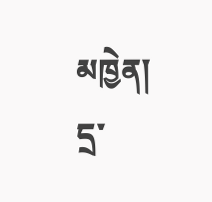མཁྱེན།
དྲ་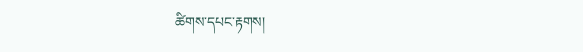ཚིགས་དཔང་རྟགས།